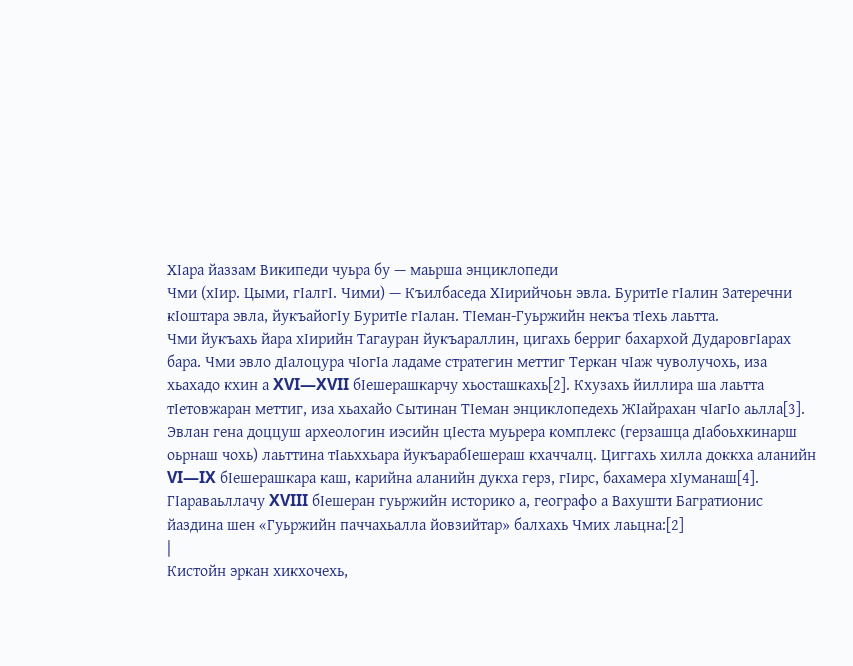ХӀара йаззам Википеди чуьра бу — маьрша энциклопеди
Чми (хӀир. Цыми, гӀалгӀ. Чими) — Къилбаседа ХӀирийчоьн эвла. БуритӀе гӀалин Затеречни кӀоштара эвла, йукъайогӀу БуритӀе гӀалан. ТӀеман-Гуьржийн некъа тӀехь лаьтта.
Чми йукъахь йара хӀирийн Тагауран йукъараллин, цигахь берриг бахархой ДударовгӀарах бара. Чми эвло дӀалоцура чӀогӀа ладаме стратегин меттиг Теркан чӀаж чуволучохь, иза хьахадо кхин а XVI—XVII бӀешерашкарчу хьосташкахь[2]. Кхузахь йиллира ша лаьтта тӀетовжаран меттиг, иза хьахайо Сытинан ТӀеман энциклопедехь ЖӀайрахан чӀагӀо аьлла[3].
Эвлан гена доццуш археологин иэсийн цӀеста муьрера комплекс (герзашца дӀабоьхкинарш оьрнаш чохь) лаьттина тӀаьххьара йукъарабӀешераш кхаччалц. Циггахь хилла доккха аланийн VI—IX бӀешерашкара каш, карийна аланийн дукха герз, гӀирс, бахамера хӀуманаш[4].
ГӀараваьллачу XVIII бӀешеран гуьржийн историко а, географо а Вахушти Багратионис йаздина шен «Гуьржийн паччахьалла йовзийтар» балхахь Чмих лаьцна:[2]
|
Кистойн эркан хикхочехь,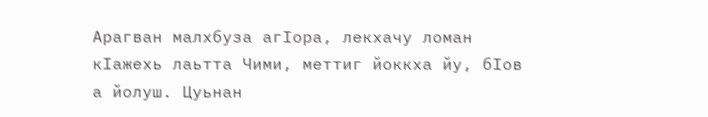Арагван малхбуза агӀора, лекхачу ломан кӀажехь лаьтта Чими, меттиг йоккха йу, бӀов а йолуш. Цуьнан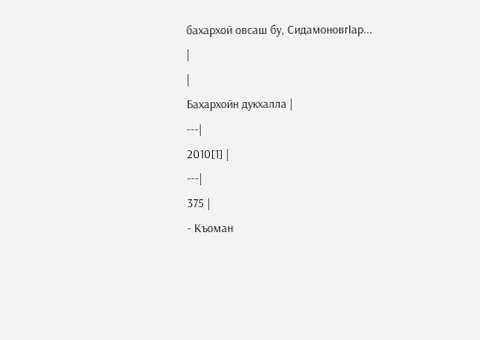бахархой овсаш бу, СидамоновгӀар...
|
|
Бахархойн дукхалла |
---|
2010[1] |
---|
375 |
- Къоман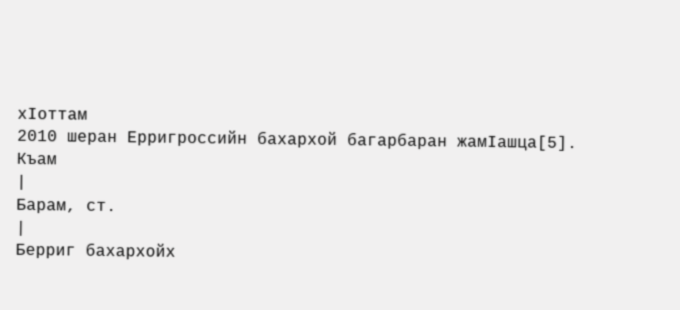хӀоттам
2010 шеран Ерригроссийн бахархой багарбаран жамӀашца[5].
Къам
|
Барам, ст.
|
Берриг бахархойх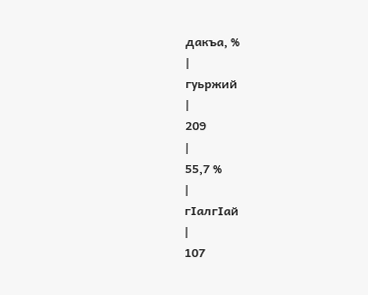дакъа, %
|
гуьржий
|
209
|
55,7 %
|
гӀалгӀай
|
107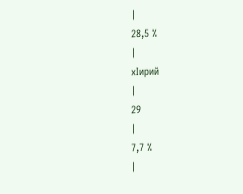|
28,5 %
|
хӀирий
|
29
|
7,7 %
|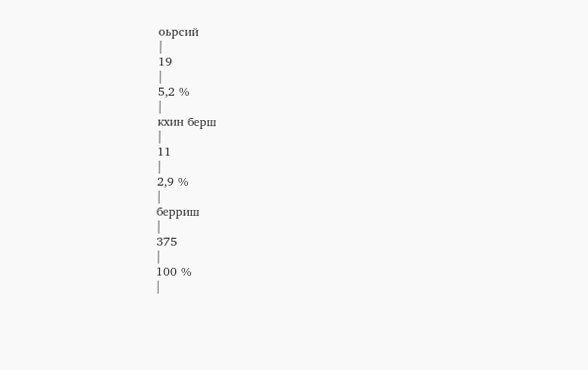оьрсий
|
19
|
5,2 %
|
кхин берш
|
11
|
2,9 %
|
берриш
|
375
|
100 %
|